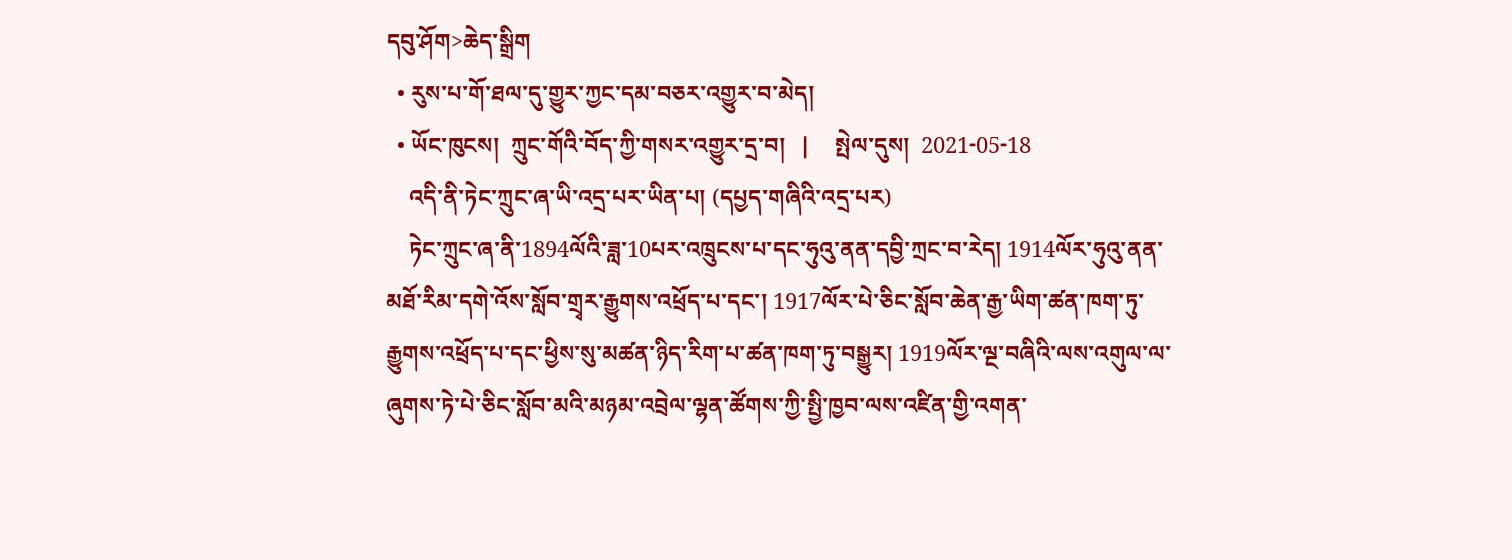དབུ་ཤོག>ཆེད་སྒྲིག
  • རུས་པ་གོ་ཐལ་དུ་གྱུར་ཀྱང་དམ་བཅར་འགྱུར་བ་མེད།
  • ཡོང་ཁུངས།  ཀྲུང་གོའི་བོད་ཀྱི་གསར་འགྱུར་དྲ་བ།   |     སྤེལ་དུས།  2021-05-18
    འདི་ནི་ཏེང་ཀྲུང་ཞ་ཡི་འདྲ་པར་ཡིན་པ། (དཔྱད་གཞིའི་འདྲ་པར)
    ཏེང་ཀྲུང་ཞ་ནི་1894ལོའི་ཟླ་10པར་འཁྲུངས་པ་དང་ཧུའུ་ནན་དབྱི་ཀྲང་བ་རེད། 1914ལོར་ཧུའུ་ནན་མཐོ་རིམ་དགེ་འོས་སློབ་གྲྭར་རྒྱུགས་འཕྲོད་པ་དང་། 1917ལོར་པེ་ཅིང་སློབ་ཆེན་རྒྱ་ཡིག་ཚན་ཁག་ཏུ་རྒྱུགས་འཕྲོད་པ་དང་ཕྱིས་སུ་མཚན་ཉིད་རིག་པ་ཚན་ཁག་ཏུ་བསྒྱུར། 1919ལོར་ལྔ་བཞིའི་ལས་འགུལ་ལ་ཞུགས་ཏེ་པེ་ཅིང་སློབ་མའི་མཉམ་འབྲེལ་ལྷན་ཚོགས་ཀྱི་སྤྱི་ཁྱབ་ལས་འཛིན་གྱི་འགན་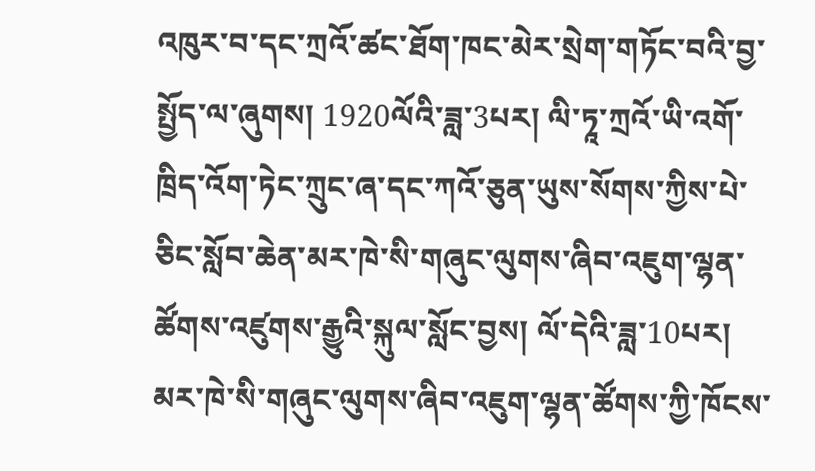འཁུར་བ་དང་ཀྲའོ་ཚང་ཐོག་ཁང་མེར་སྲེག་གཏོང་བའི་བྱ་སྤྱོད་ལ་ཞུགས། 1920ལོའི་ཟླ་3པར། ལི་ཏཱ་ཀྲའོ་ཡི་འགོ་ཁྲིད་འོག་ཏེང་ཀྲུང་ཞ་དང་ཀའོ་ཅུན་ཡུས་སོགས་ཀྱིས་པེ་ཅིང་སློབ་ཆེན་མར་ཁེ་སི་གཞུང་ལུགས་ཞིབ་འཇུག་ལྷན་ཚོགས་འཛུགས་རྒྱུའི་སྐུལ་སློང་བྱས། ལོ་དེའི་ཟླ་10པར། མར་ཁེ་སི་གཞུང་ལུགས་ཞིབ་འཇུག་ལྷན་ཚོགས་ཀྱི་ཁོངས་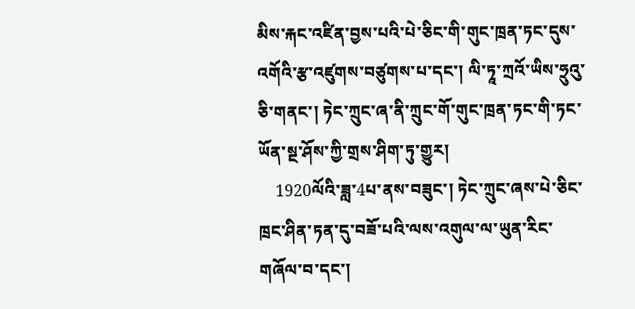མིས་རྐང་འཛིན་བྱས་པའི་པེ་ཅིང་གི་གུང་ཁྲན་ཏང་དུས་འགོའི་རྩ་འཛུགས་བཙུགས་པ་དང་། ལི་ཏཱ་ཀྲའོ་ཡིས་ཧྲུའུ་ཅི་གནང་། ཏེང་ཀྲུང་ཞ་ནི་ཀྲུང་གོ་གུང་ཁྲན་ཏང་གི་ཏང་ཡོན་སྔ་ཤོས་ཀྱི་གྲས་ཤིག་ཏུ་གྱུར།
    1920ལོའི་ཟླ་4པ་ནས་བཟུང་། ཏེང་ཀྲུང་ཞས་པེ་ཅིང་ཁྲང་ཤིན་ཏན་དུ་བཟོ་པའི་ལས་འགུལ་ལ་ཡུན་རིང་གཞོལ་བ་དང་།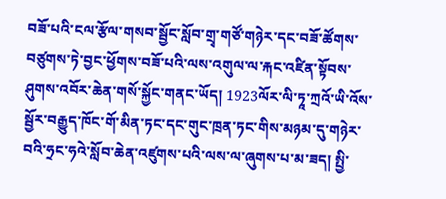བཟོ་པའི་ངལ་རྩོལ་གསབ་སྦྱོང་སློབ་གྲྭ་གཙོ་གཉེར་དང་བཟོ་ཚོགས་བཙུགས་ཏེ་བྱང་ཕྱོགས་བཟོ་པའི་ལས་འགུལ་ལ་རྐང་འཛིན་སྟོབས་ཤུགས་འབོར་ཆེན་གསོ་སྐྱོང་གནང་ཡོད། 1923ལོར་ལི་ཏཱ་ཀྲའོ་ཡི་འོས་སྦྱོར་བརྒྱུད་ཁོང་གོ་མིན་ཏང་དང་གུང་ཁྲན་ཏང་གིས་མཉམ་དུ་གཉེར་བའི་ཧྲང་ཧའེ་སློབ་ཆེན་འཛུགས་པའི་ལས་ལ་ཞུགས་པ་མ་ཟད། སྤྱི་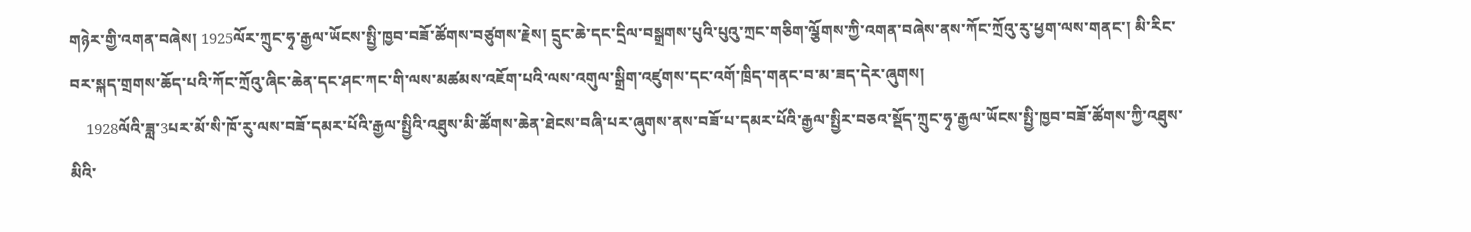གཉེར་གྱི་འགན་བཞེས། 1925ལོར་ཀྲུང་ཧྭ་རྒྱལ་ཡོངས་སྤྱི་ཁྱབ་བཟོ་ཚོགས་བཙུགས་རྗེས། དྲུང་ཆེ་དང་དྲིལ་བསྒྲགས་པུའི་པུའུ་ཀྲང་གཅིག་ལྕོགས་ཀྱི་འགན་བཞེས་ནས་ཀོང་ཀྲོའུ་རུ་ཕྱག་ལས་གནང་། མི་རིང་བར་སྐད་གྲགས་ཆོད་པའི་ཀོང་ཀྲོའུ་ཞིང་ཆེན་དང་ཤང་ཀང་གི་ལས་མཚམས་འཇོག་པའི་ལས་འགུལ་སྒྲིག་འཛུགས་དང་འགོ་ཁྲིད་གནང་བ་མ་ཟད་དེར་ཞུགས།
    1928ལོའི་ཟླ་3པར་མོ་སི་ཁོ་རུ་ལས་བཟོ་དམར་པོའི་རྒྱལ་སྤྱིའི་འཐུས་མི་ཚོགས་ཆེན་ཐེངས་བཞི་པར་ཞུགས་ནས་བཟོ་པ་དམར་པོའི་རྒྱལ་སྤྱིར་བཅའ་སྡོད་ཀྲུང་ཧྭ་རྒྱལ་ཡོངས་སྤྱི་ཁྱབ་བཟོ་ཚོགས་ཀྱི་འཐུས་མིའི་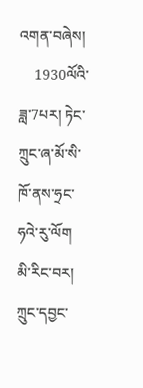འགན་བཞེས།
    1930ལོའི་ཟླ་7པར། ཏེང་ཀྲུང་ཞ་མོ་སི་ཁོ་ནས་ཧྲང་ཧའེ་རུ་ལོག མི་རིང་བར། ཀྲུང་དབྱང་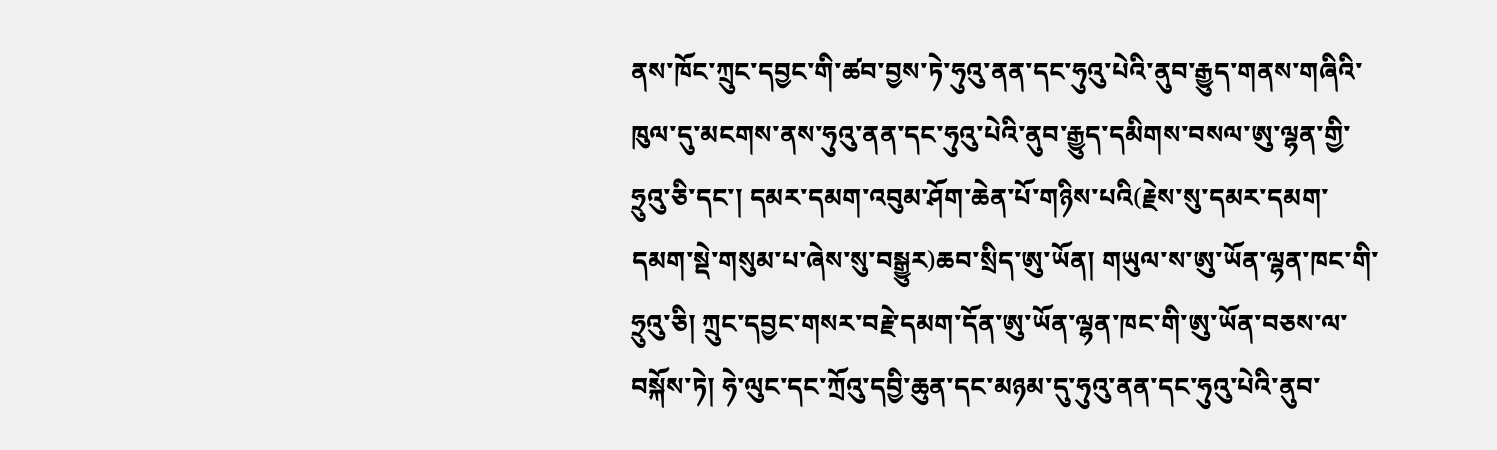ནས་ཁོང་ཀྲུང་དབྱང་གི་ཚབ་བྱས་ཏེ་ཧུའུ་ནན་དང་ཧུའུ་པེའི་ནུབ་རྒྱུད་གནས་གཞིའི་ཁུལ་དུ་མངགས་ནས་ཧུའུ་ནན་དང་ཧུའུ་པེའི་ནུབ་རྒྱུད་དམིགས་བསལ་ཨུ་ལྷན་གྱི་ཧྲུའུ་ཅི་དང་། དམར་དམག་འབུམ་ཤོག་ཆེན་པོ་གཉིས་པའི(རྗེས་སུ་དམར་དམག་དམག་སྡེ་གསུམ་པ་ཞེས་སུ་བསྒྱུར)ཆབ་སྲིད་ཨུ་ཡོན། གཡུལ་ས་ཨུ་ཡོན་ལྷན་ཁང་གི་ཧྲུའུ་ཅི། ཀྲུང་དབྱང་གསར་བརྗེ་དམག་དོན་ཨུ་ཡོན་ལྷན་ཁང་གི་ཨུ་ཡོན་བཅས་ལ་བསྐོས་ཏེ། ཧེ་ལུང་དང་ཀྲོའུ་དབྱི་ཆུན་དང་མཉམ་དུ་ཧུའུ་ནན་དང་ཧུའུ་པེའི་ནུབ་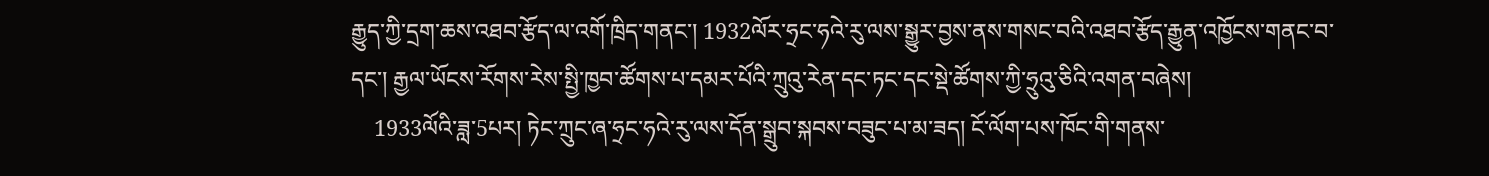རྒྱུད་ཀྱི་དྲག་ཆས་འཐབ་རྩོད་ལ་འགོ་ཁྲིད་གནང་། 1932ལོར་ཧྲང་ཧའེ་རུ་ལས་སྒྱུར་བྱས་ནས་གསང་བའི་འཐབ་རྩོད་རྒྱུན་འཁྱོངས་གནང་བ་དང་། རྒྱལ་ཡོངས་རོགས་རེས་སྤྱི་ཁྱབ་ཚོགས་པ་དམར་པོའི་ཀྲུའུ་རེན་དང་ཏང་དང་སྡེ་ཚོགས་ཀྱི་ཧྲུའུ་ཅིའི་འགན་བཞེས།
    1933ལོའི་ཟླ་5པར། ཏེང་ཀྲུང་ཞ་ཧྲང་ཧའེ་རུ་ལས་དོན་སྒྲུབ་སྐབས་བཟུང་པ་མ་ཟད། ངོ་ལོག་པས་ཁོང་གི་གནས་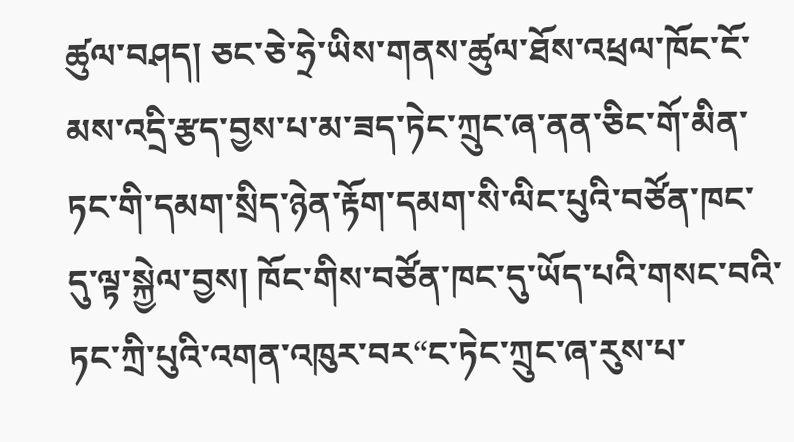ཚུལ་བཤད། ཅང་ཅེ་ཧྲེ་ཡིས་གནས་ཚུལ་ཐོས་འཕྲལ་ཁོང་ངོ་མས་འདྲི་རྩད་བྱས་པ་མ་ཟད་ཏེང་ཀྲུང་ཞ་ནན་ཅིང་གོ་མིན་ཏང་གི་དམག་སྲིད་ཉེན་རྟོག་དམག་སི་ལིང་པུའི་བཙོན་ཁང་དུ་ལྟ་སྐྱེལ་བྱས། ཁོང་གིས་བཙོན་ཁང་དུ་ཡོད་པའི་གསང་བའི་ཏང་ཀྲི་པུའི་འགན་འཁུར་བར“ང་ཏེང་ཀྲུང་ཞ་རུས་པ་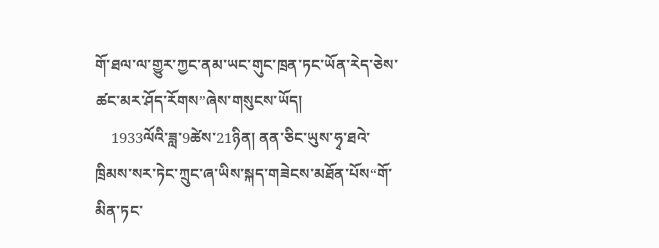གོ་ཐལ་ལ་གྱུར་ཀྱང་ནམ་ཡང་གུང་ཁྲན་ཏང་ཡོན་རེད་ཅེས་ཚང་མར་ཤོད་རོགས”ཞེས་གསུངས་ཡོད།
    1933ལོའི་ཟླ་9ཚེས་21ཉིན། ནན་ཅིང་ཡུས་ཧྭ་ཐའེ་ཁྲིམས་སར་ཏེང་ཀྲུང་ཞ་ཡིས་སྐད་གཟེངས་མཐོན་པོས“གོ་མིན་ཏང་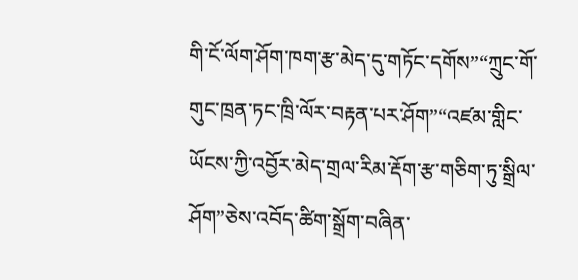གི་ངོ་ལོག་ཤོག་ཁག་རྩ་མེད་དུ་གཏོང་དགོས”“ཀྲུང་གོ་གུང་ཁྲན་ཏང་ཁྲི་ལོར་བརྟན་པར་ཤོག”“འཛམ་གླིང་ཡོངས་ཀྱི་འབྱོར་མེད་གྲལ་རིམ་རྡོག་རྩ་གཅིག་ཏུ་སྒྲིལ་ཤོག”ཅེས་འབོད་ཚིག་སྒྲོག་བཞིན་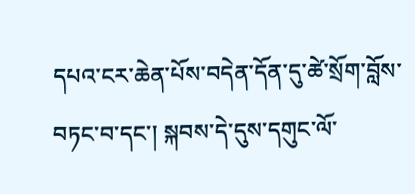དཔའ་ངར་ཆེན་པོས་བདེན་དོན་དུ་ཚེ་སྲོག་བློས་བཏང་བ་དང་། སྐབས་དེ་དུས་དགུང་ལོ་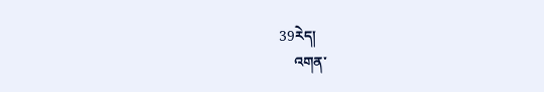39རེད།
    འགན་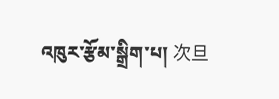འཁུར་རྩོམ་སྒྲིག་པ། 次旦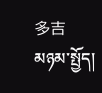多吉
མཉམ་སྤྱོད།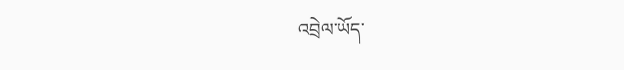འབྲེལ་ཡོད་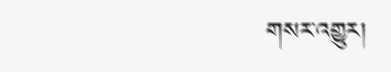གསར་འགྱུར།